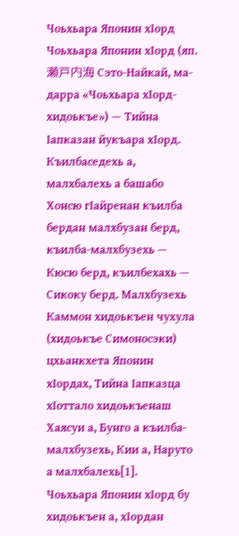Чоьхьара Японин хӀорд
Чоьхьара Японин хӀорд (яп. 瀬戸内海 Сэто-Найкай, ма-дарра «Чоьхьара хӀорд-хидоькъе») — Тийна Ӏапказан йукъара хӀорд. Къилбаседехь а, малхбалехь а башабо Хонсю гӀайренан къилба бердан малхбузан берд, къилба-малхбузехь — Кюсю берд, къилбехахь — Сикоку берд. Малхбузехь Каммон хидоькъен чухула (хидоькъе Симоносэки) цхьанкхета Японин хӀордах, Тийна Ӏапказца хӀоттало хидоькъенаш Хаясуи а, Бунго а къилба-малхбузехь, Кии а, Наруто а малхбалехь[1].
Чоьхьара Японин хӀорд бу хидоькъен а, хӀордан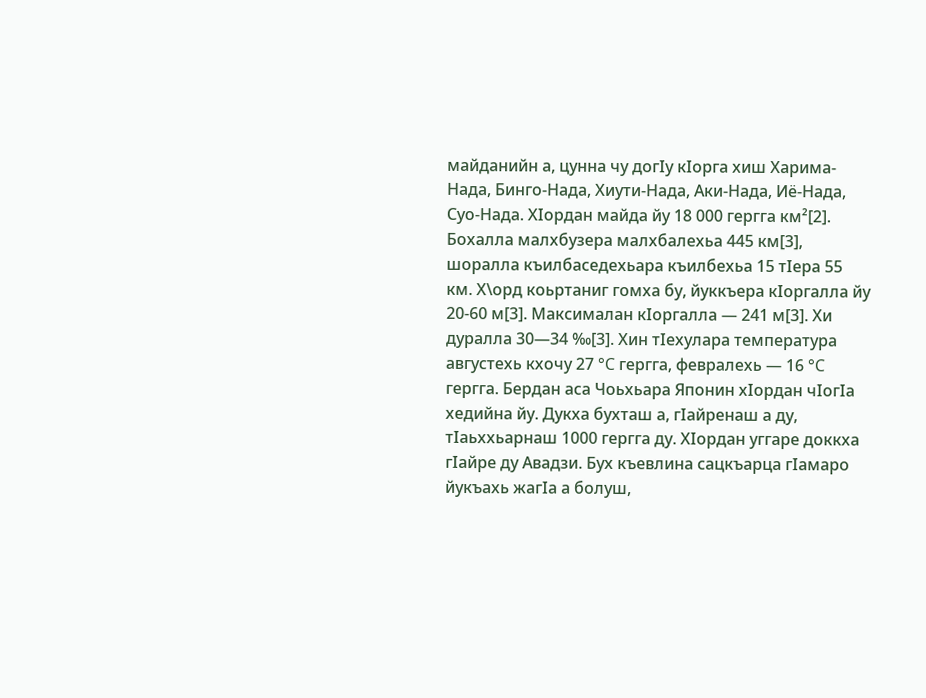майданийн а, цунна чу догӀу кӀорга хиш Харима-Нада, Бинго-Нада, Хиути-Нада, Аки-Нада, Иё-Нада, Суо-Нада. ХӀордан майда йу 18 000 гергга км²[2]. Бохалла малхбузера малхбалехьа 445 км[3], шоралла къилбаседехьара къилбехьа 15 тӀера 55 км. Х\орд коьртаниг гомха бу, йуккъера кӀоргалла йу 20-60 м[3]. Максималан кӀоргалла — 241 м[3]. Хи дуралла 30—34 ‰[3]. Хин тӀехулара температура августехь кхочу 27 °C гергга, февралехь — 16 °C гергга. Бердан аса Чоьхьара Японин хӀордан чӀогӀа хедийна йу. Дукха бухташ а, гӀайренаш а ду, тӀаьххьарнаш 1000 гергга ду. ХӀордан уггаре доккха гӀайре ду Авадзи. Бух къевлина сацкъарца гӀамаро йукъахь жагӀа а болуш,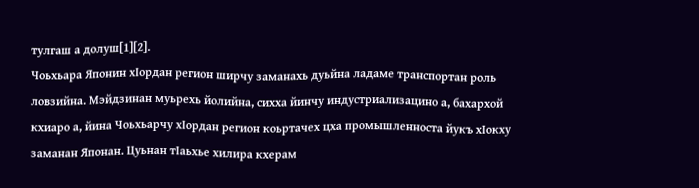тулгаш а долуш[1][2].
Чоьхьара Японин хӀордан регион ширчу заманахь дуьйна ладаме транспортан роль ловзийна. Мэйдзинан муьрехь йолийна, сихха йинчу индустриализацино а, бахархой кхиаро а, йина Чоьхьарчу хӀордан регион коьртачех цха промышленноста йукъ хӀокху заманан Японан. Цуьнан тӀаьхье хилира кхерам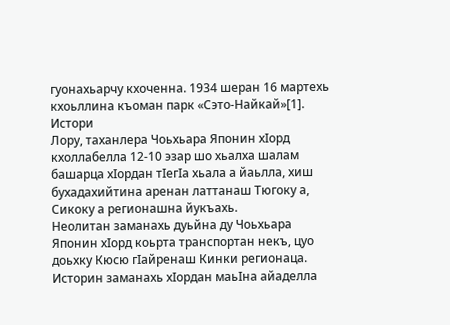гуонахьарчу кхоченна. 1934 шеран 16 мартехь кхоьллина къоман парк «Сэто-Найкай»[1].
Истори
Лору, таханлера Чоьхьара Японин хӀорд кхоллабелла 12-10 эзар шо хьалха шалам башарца хӀордан тӀегӀа хьала а йаьлла, хиш бухадахийтина аренан латтанаш Тюгоку а, Сикоку а регионашна йукъахь.
Неолитан заманахь дуьйна ду Чоьхьара Японин хӀорд коьрта транспортан некъ, цуо доьхку Кюсю гӀайренаш Кинки регионаца. Историн заманахь хӀордан маьӀна айаделла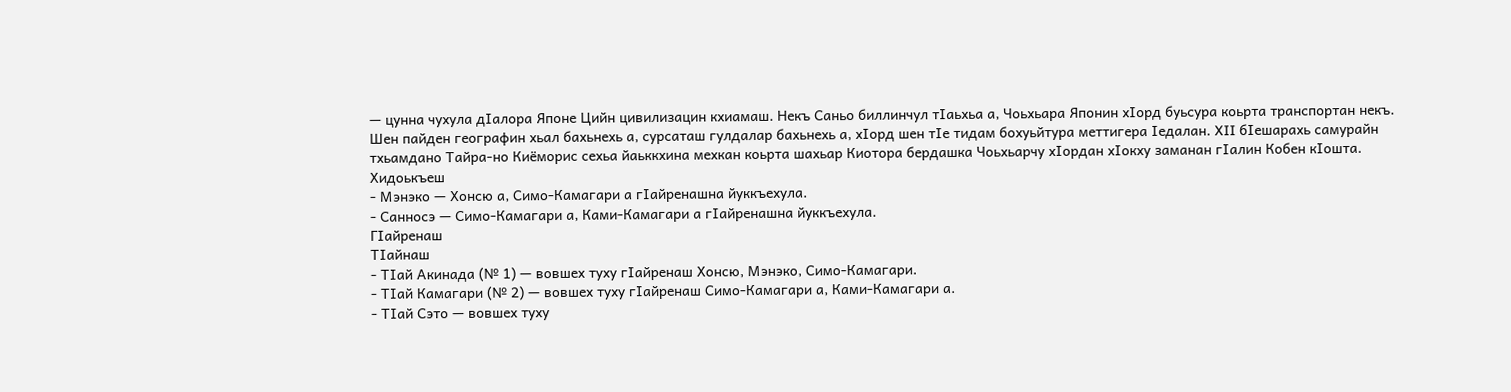— цунна чухула дӀалора Японе Цийн цивилизацин кхиамаш. Некъ Саньо биллинчул тӀаьхьа а, Чоьхьара Японин хӀорд буьсура коьрта транспортан некъ.
Шен пайден географин хьал бахьнехь а, сурсаташ гулдалар бахьнехь а, хӀорд шен тӀе тидам бохуьйтура меттигера Ӏедалан. XII бӀешарахь самурайн тхьамдано Тайра-но Киёморис сехьа йаьккхина мехкан коьрта шахьар Киотора бердашка Чоьхьарчу хӀордан хӀокху заманан гӀалин Кобен кӀошта.
Хидоькъеш
- Мэнэко — Хонсю а, Симо-Камагари а гӀайренашна йуккъехула.
- Санносэ — Симо-Камагари а, Ками-Камагари а гӀайренашна йуккъехула.
ГӀайренаш
ТӀайнаш
- ТӀай Акинада (№ 1) — вовшех туху гӀайренаш Хонсю, Мэнэко, Симо-Камагари.
- ТӀай Камагари (№ 2) — вовшех туху гӀайренаш Симо-Камагари а, Ками-Камагари а.
- ТӀай Сэто — вовшех туху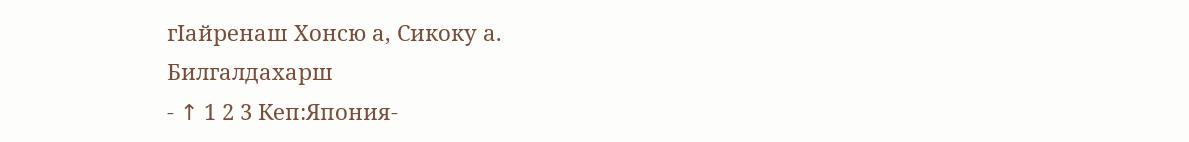гӀайренаш Хонсю а, Сикоку а.
Билгалдахарш
- ↑ 1 2 3 Кеп:Япония-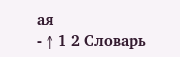ая
- ↑ 1 2 Словарь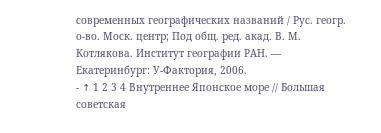современных географических названий / Рус. геогр. о-во. Моск. центр; Под общ. ред. акад. В. М. Котлякова. Институт географии РАН. — Екатеринбург: У-Фактория, 2006.
- ↑ 1 2 3 4 Внутреннее Японское море // Большая советская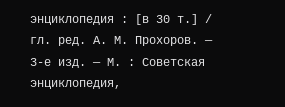энциклопедия : [в 30 т.] / гл. ред. А. М. Прохоров. — 3-е изд. — М. : Советская энциклопедия,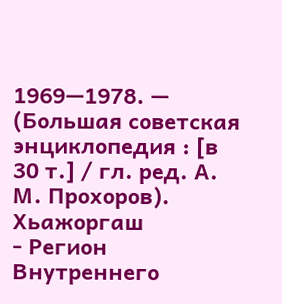1969—1978. — (Большая советская энциклопедия : [в 30 т.] / гл. ред. А. М. Прохоров).
Хьажоргаш
- Регион Внутреннего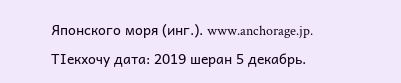Японского моря (инг.). www.anchorage.jp. ТӀекхочу дата: 2019 шеран 5 декабрь.